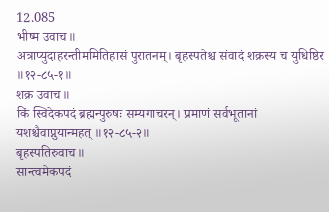12.085
भीष्म उवाच॥
अत्राप्युदाहरन्तीममितिहासं पुरातनम्। बृहस्पतेश्च संवादं शक्रस्य च युधिष्ठिर ॥१२-८५-१॥
शक्र उवाच॥
किं स्विदेकपदं ब्रह्मन्पुरुषः सम्यगाचरन्। प्रमाणं सर्वभूतानां यशश्चैवाप्नुयान्महत् ॥१२-८५-२॥
बृहस्पतिरुवाच॥
सान्त्वमेकपदं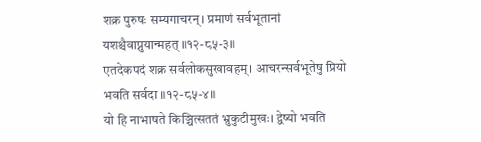शक्र पुरुषः सम्यगाचरन्। प्रमाणं सर्वभूतानां यशश्चैवाप्नुयान्महत् ॥१२-८५-३॥
एतदेकपदं शक्र सर्वलोकसुखावहम्। आचरन्सर्वभूतेषु प्रियो भवति सर्वदा ॥१२-८५-४॥
यो हि नाभाषते किञ्चित्सततं भ्रुकुटीमुखः। द्वेष्यो भवति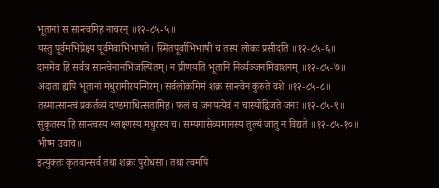भूतानां स सान्त्वमिह नाचरन् ॥१२-८५-५॥
यस्तु पूर्वमभिप्रेक्ष्य पूर्वमेवाभिभाषते। स्मितपूर्वाभिभाषी च तस्य लोकः प्रसीदति ॥१२-८५-६॥
दानमेव हि सर्वत्र सान्त्वेनानभिजल्पितम्। न प्रीणयति भूतानि निर्व्यञ्जनमिवाशनम् ॥१२-८५-७॥
अदाता ह्यपि भूतानां मधुरामीरयन्गिरम्। सर्वलोकमिमं शक्र सान्त्वेन कुरुते वशे ॥१२-८५-८॥
तस्मात्सान्त्वं प्रकर्तव्यं दण्डमाधित्सतामिह। फलं च जनयत्येवं न चास्योद्विजते जनः ॥१२-८५-९॥
सुकृतस्य हि सान्त्वस्य श्लक्ष्णस्य मधुरस्य च। सम्यगासेव्यमानस्य तुल्यं जातु न विद्यते ॥१२-८५-१०॥
भीष्म उवाच॥
इत्युक्तः कृतवान्सर्वं तथा शक्रः पुरोधसा। तथा त्वमपि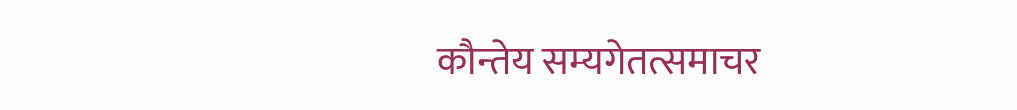कौन्तेय सम्यगेतत्समाचर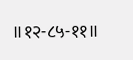॥१२-८५-११॥